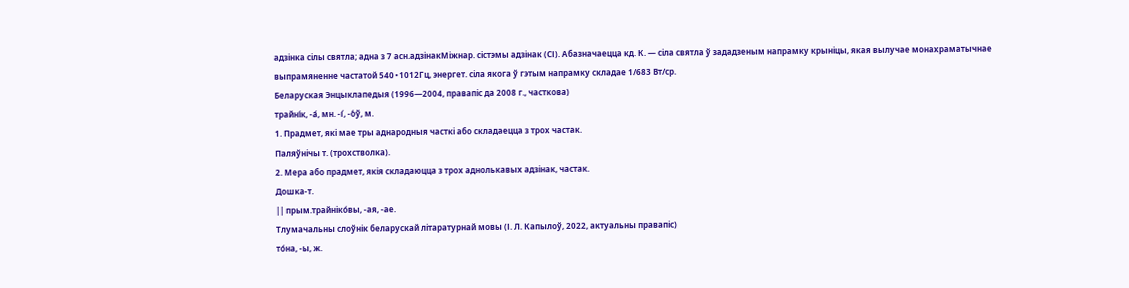адзінка сілы святла; адна з 7 асн.адзінакМіжнар. сістэмы адзінак (СІ). Абазначаецца кд. К. — сіла святла ў зададзеным напрамку крыніцы, якая вылучае монахраматычнае выпрамяненне частатой 540∙1012Гц, энергет. сіла якога ў гэтым напрамку складае 1/683 Вт/ср.
Беларуская Энцыклапедыя (1996—2004, правапіс да 2008 г., часткова)
трайні́к, -а́, мн. -і́, -о́ў, м.
1. Прадмет, які мае тры аднародныя часткі або складаецца з трох частак.
Паляўнічы т. (трохстволка).
2. Мера або прадмет, якія складаюцца з трох аднолькавых адзінак, частак.
Дошка-т.
|| прым.трайніко́вы, -ая, -ае.
Тлумачальны слоўнік беларускай літаратурнай мовы (І. Л. Капылоў, 2022, актуальны правапіс)
то́на, ‑ы, ж.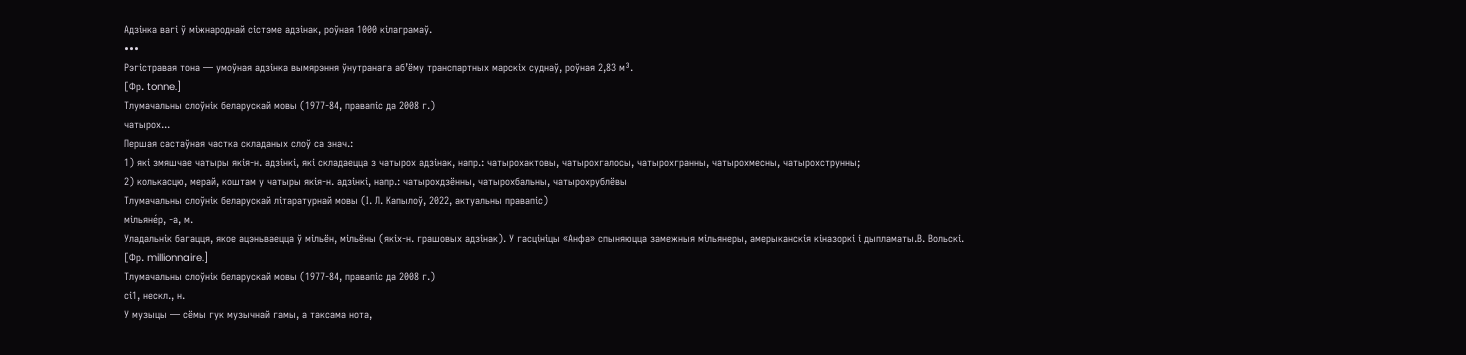Адзінка вагі ў міжнароднай сістэме адзінак, роўная 1000 кілаграмаў.
•••
Рэгістравая тона — умоўная адзінка вымярэння ўнутранага аб’ёму транспартных марскіх суднаў, роўная 2,83 м³.
[Фр. tonne.]
Тлумачальны слоўнік беларускай мовы (1977-84, правапіс да 2008 г.)
чатырох...
Першая састаўная частка складаных слоў са знач.:
1) які змяшчае чатыры якія-н. адзінкі, які складаецца з чатырох адзінак, напр.: чатырохактовы, чатырохгалосы, чатырохгранны, чатырохмесны, чатырохструнны;
2) колькасцю, мерай, коштам у чатыры якія-н. адзінкі, напр.: чатырохдзённы, чатырохбальны, чатырохрублёвы
Тлумачальны слоўнік беларускай літаратурнай мовы (І. Л. Капылоў, 2022, актуальны правапіс)
мільяне́р, ‑а, м.
Уладальнік багацця, якое ацэньваецца ў мільён, мільёны (якіх‑н. грашовых адзінак). У гасцініцы «Анфа» спыняюцца замежныя мільянеры, амерыканскія кіназоркі і дыпламаты.В. Вольскі.
[Фр. millionnaire.]
Тлумачальны слоўнік беларускай мовы (1977-84, правапіс да 2008 г.)
сі1, нескл., н.
У музыцы — сёмы гук музычнай гамы, а таксама нота,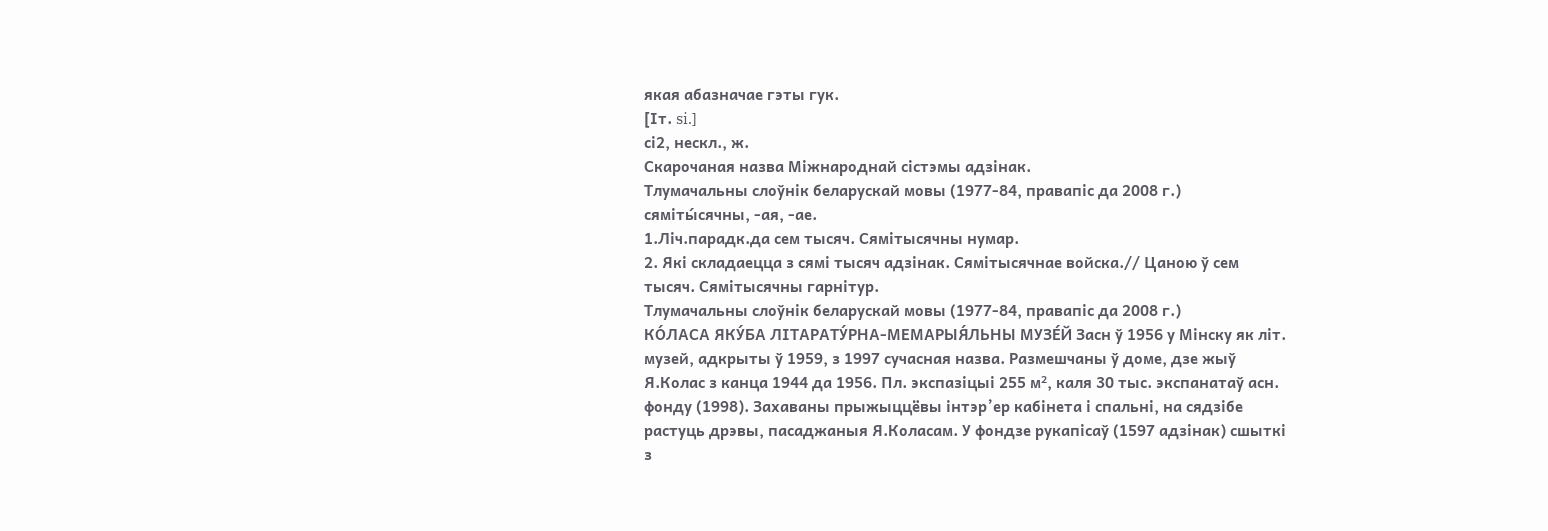якая абазначае гэты гук.
[Іт. si.]
сі2, нескл., ж.
Скарочаная назва Міжнароднай сістэмы адзінак.
Тлумачальны слоўнік беларускай мовы (1977-84, правапіс да 2008 г.)
сяміты́сячны, ‑ая, ‑ае.
1.Ліч.парадк.да сем тысяч. Сямітысячны нумар.
2. Які складаецца з сямі тысяч адзінак. Сямітысячнае войска.// Цаною ў сем тысяч. Сямітысячны гарнітур.
Тлумачальны слоўнік беларускай мовы (1977-84, правапіс да 2008 г.)
КО́ЛАСА ЯКУ́БА ЛІТАРАТУ́РНА-МЕМАРЫЯ́ЛЬНЫ МУЗЕ́Й Засн ў 1956 у Мінску як літ. музей, адкрыты ў 1959, з 1997 сучасная назва. Размешчаны ў доме, дзе жыў Я.Колас з канца 1944 да 1956. Пл. экспазіцыі 255 м², каля 30 тыс. экспанатаў асн. фонду (1998). Захаваны прыжыццёвы інтэр’ер кабінета і спальні, на сядзібе растуць дрэвы, пасаджаныя Я.Коласам. У фондзе рукапісаў (1597 адзінак) сшыткі з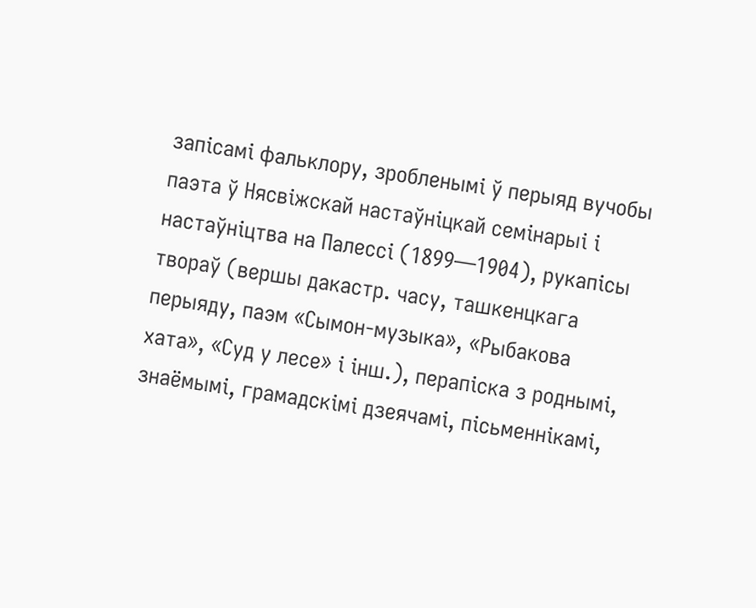запісамі фальклору, зробленымі ў перыяд вучобы паэта ў Нясвіжскай настаўніцкай семінарыі і настаўніцтва на Палессі (1899—1904), рукапісы твораў (вершы дакастр. часу, ташкенцкага перыяду, паэм «Сымон-музыка», «Рыбакова хата», «Суд у лесе» і інш.), перапіска з роднымі, знаёмымі, грамадскімі дзеячамі, пісьменнікамі,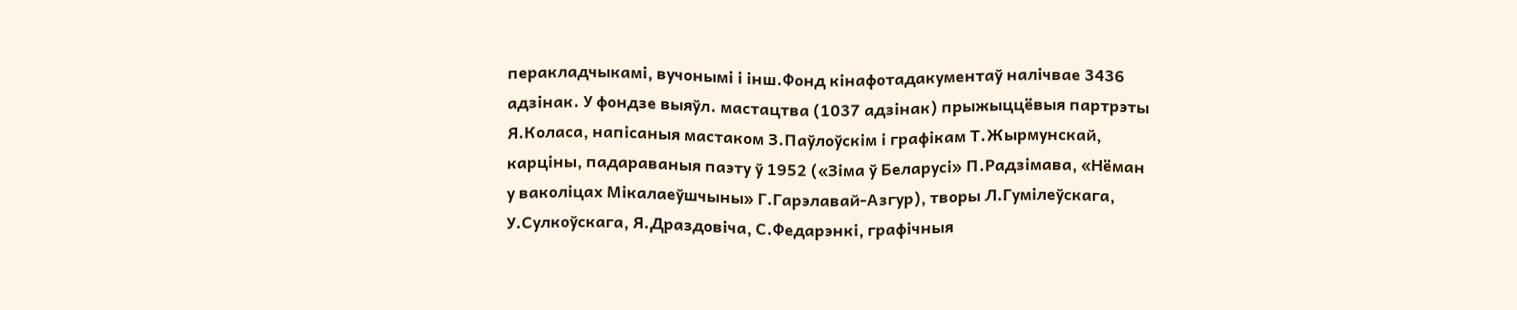перакладчыкамі, вучонымі і інш.Фонд кінафотадакументаў налічвае 3436 адзінак. У фондзе выяўл. мастацтва (1037 адзінак) прыжыццёвыя партрэты Я.Коласа, напісаныя мастаком З.Паўлоўскім і графікам Т.Жырмунскай, карціны, падараваныя паэту ў 1952 («Зіма ў Беларусі» П.Радзімава, «Нёман у ваколіцах Мікалаеўшчыны» Г.Гарэлавай-Азгур), творы Л.Гумілеўскага, У.Сулкоўскага, Я.Драздовіча, С.Федарэнкі, графічныя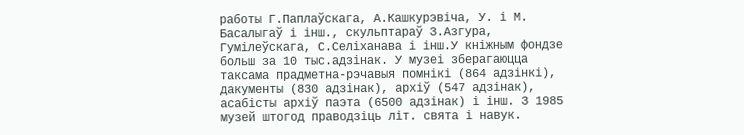работы Г.Паплаўскага, А.Кашкурэвіча, У. і М. Басалыгаў і інш., скульптараў З.Азгура, Гумілеўскага, С.Селіханава і інш.У кніжным фондзе больш за 10 тыс.адзінак. У музеі зберагаюцца таксама прадметна-рэчавыя помнікі (864 адзінкі), дакументы (830 адзінак), архіў (547 адзінак), асабісты архіў паэта (6500 адзінак) і інш. З 1985 музей штогод праводзіць літ. свята і навук.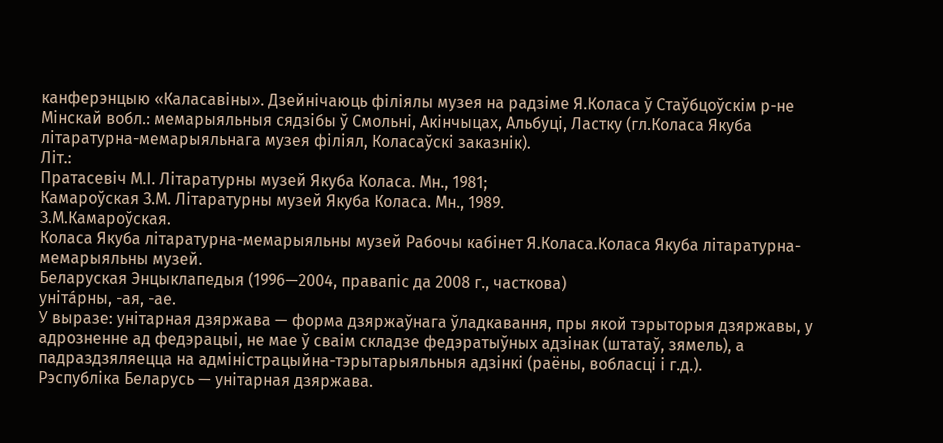канферэнцыю «Каласавіны». Дзейнічаюць філіялы музея на радзіме Я.Коласа ў Стаўбцоўскім р-не Мінскай вобл.: мемарыяльныя сядзібы ў Смольні, Акінчыцах, Альбуці, Ластку (гл.Коласа Якуба літаратурна-мемарыяльнага музея філіял, Коласаўскі заказнік).
Літ.:
Пратасевіч М.І. Літаратурны музей Якуба Коласа. Мн., 1981;
Камароўская З.М. Літаратурны музей Якуба Коласа. Мн., 1989.
З.М.Камароўская.
Коласа Якуба літаратурна-мемарыяльны музей Рабочы кабінет Я.Коласа.Коласа Якуба літаратурна-мемарыяльны музей.
Беларуская Энцыклапедыя (1996—2004, правапіс да 2008 г., часткова)
уніта́рны, -ая, -ае.
У выразе: унітарная дзяржава — форма дзяржаўнага ўладкавання, пры якой тэрыторыя дзяржавы, у адрозненне ад федэрацыі, не мае ў сваім складзе федэратыўных адзінак (штатаў, зямель), а падраздзяляецца на адміністрацыйна-тэрытарыяльныя адзінкі (раёны, вобласці і г.д.).
Рэспубліка Беларусь — унітарная дзяржава.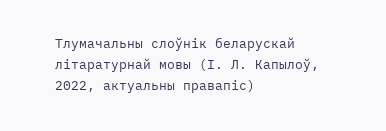Тлумачальны слоўнік беларускай літаратурнай мовы (І. Л. Капылоў, 2022, актуальны правапіс)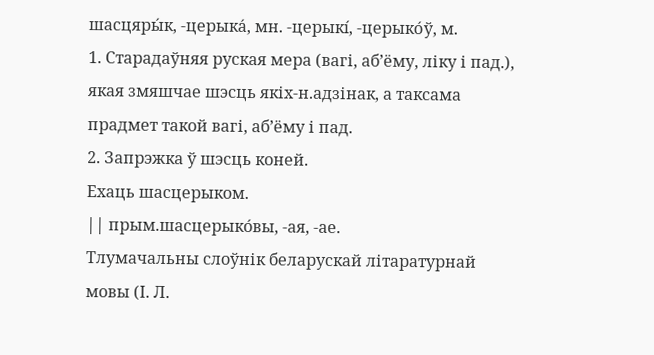шасцяры́к, -церыка́, мн. -церыкі́, -церыко́ў, м.
1. Старадаўняя руская мера (вагі, аб’ёму, ліку і пад.), якая змяшчае шэсць якіх-н.адзінак, а таксама прадмет такой вагі, аб’ёму і пад.
2. Запрэжка ў шэсць коней.
Ехаць шасцерыком.
|| прым.шасцерыко́вы, -ая, -ае.
Тлумачальны слоўнік беларускай літаратурнай мовы (І. Л.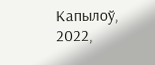Капылоў, 2022,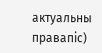актуальны правапіс)